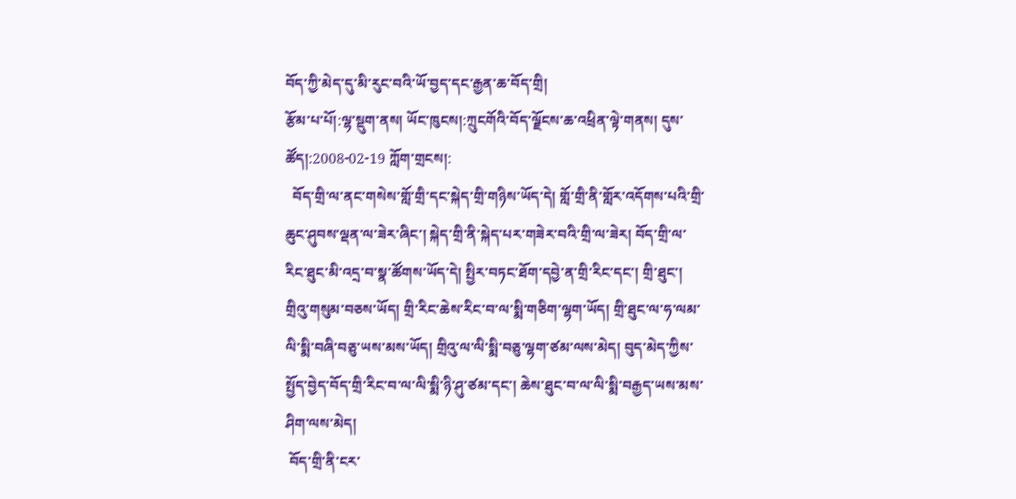བོད་ཀྱི་མེད་དུ་མི་རུང་བའི་ཡོ་བྱད་དང་རྒྱན་ཆ་བོད་གྲི།
རྩོམ་པ་པོ།:ལྷ་སྡུག་ནས། ཡོང་ཁུངས།:ཀྲུངགོའི་བོད་ལྗོངས་ཆ་འཕྲིན་ལྟེ་གནས། དུས་ཚོད།:2008-02-19 ཀློག་གྲངས།:
  བོད་གྲི་ལ་ནང་གསེས་གློ་གྲི་དང་སྐེད་གྲི་གཉིས་ཡོད་དེ། གློ་གྲི་ནི་གློར་འདོགས་པའི་གྲི་ཆུང་ཤུབས་ལྡན་ལ་ཟེར་ཞིང་། སྐེད་གྲི་ནི་སྐེད་པར་གཟེར་བའི་གྲི་ལ་ཟེར། བོད་གྲི་ལ་རིང་ཐུང་མི་འདྲ་བ་སྣ་ཚོགས་ཡོད་དེ། སྤྱིར་བཏང་ཐོག་དབྱེ་ན་གྲི་རིང་དང་། གྲི་ཐུང་། གྲིའུ་གསུམ་བཅས་ཡོད། གྲི་རིང་ཆེས་རིང་བ་ལ་སྨི་གཅིག་ལྷག་ཡོད། གྲི་ཐུང་ལ་ཧ་ལམ་ལི་སྨི་བཞི་བཅུ་ཡས་མས་ཡོད། གྲིའུ་ལ་ལི་སྨི་བཅུ་ལྷག་ཙམ་ལས་མེད། བུད་མེད་ཀྱིས་སྤྱོད་བྱེད་བོད་གྲི་རིང་བ་ལ་ལི་སྨི་ཉི་ཤུ་ཙམ་དང་། ཆེས་ཐུང་བ་ལ་ལི་སྨི་བརྒྱད་ཡས་མས་ཤིག་ལས་མེད།
 བོད་གྲི་ནི་ངར་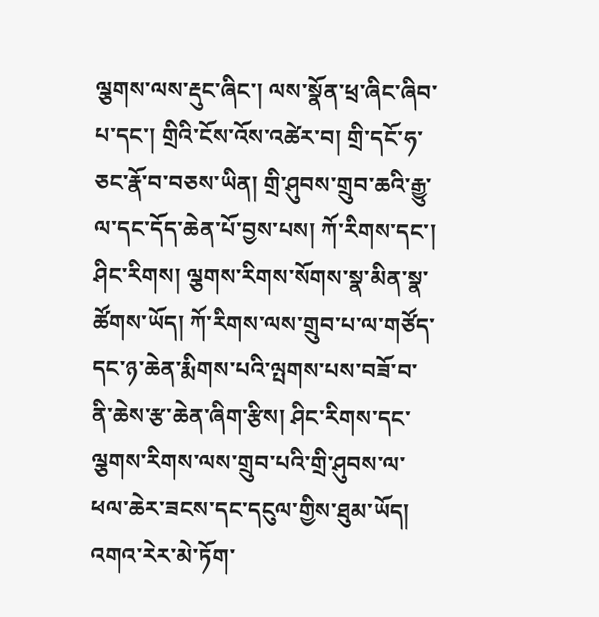ལྕགས་ལས་རྡུང་ཞིང་། ལས་སྣོན་ཕྲ་ཞིང་ཞིབ་པ་དང་། གྲིའི་ངོས་འོས་འཚེར་བ། གྲི་དངོ་ཧ་ཅང་རྣོ་བ་བཅས་ཡིན། གྲི་ཤུབས་གྲུབ་ཆའི་རྒྱུ་ལ་དང་དོད་ཆེན་པོ་བྱས་པས། ཀོ་རིགས་དང་། ཤིང་རིགས། ལྕགས་རིགས་སོགས་སྣ་མིན་སྣ་ཚོགས་ཡོད། ཀོ་རིགས་ལས་གྲུབ་པ་ལ་གཙོད་དང་ཉ་ཆེན་རྨིགས་པའི་ལྤགས་པས་བཟོ་བ་ནི་ཆེས་རྩ་ཆེན་ཞིག་རྩིས། ཤིང་རིགས་དང་ལྕགས་རིགས་ལས་གྲུབ་པའི་གྲི་ཤུབས་ལ་ཕལ་ཆེར་ཟངས་དང་དངུལ་གྱིས་ཐུམ་ཡོད། འགའ་རེར་མེ་ཏོག་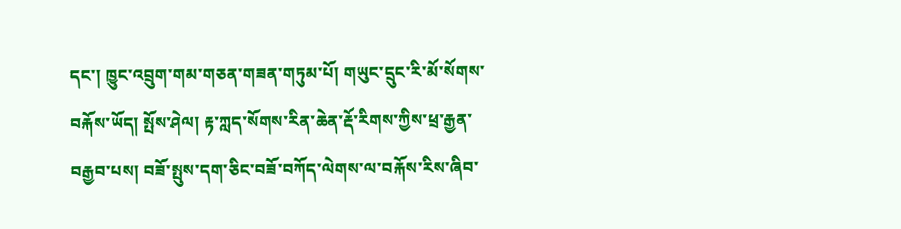དང་། ཁྱུང་འབྲུག་གམ་གཅན་གཟན་གཏུམ་པོ། གཡུང་དྲུང་རི་མོ་སོགས་བརྐོས་ཡོད། སྤོས་ཤེལ། རྟ་ཀླད་སོགས་རིན་ཆེན་རྡོ་རིགས་ཀྱིས་ཕྲ་རྒྱན་བརྒྱབ་པས། བཟོ་སྤུས་དག་ཅིང་བཟོ་བཀོད་ལེགས་ལ་བརྐོས་རིས་ཞིབ་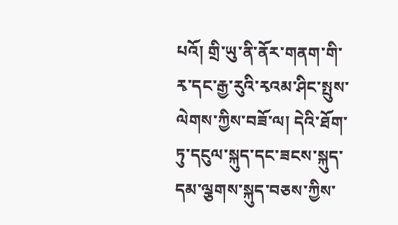པའོ། གྲི་ཡུ་ནི་ནོར་གནག་གི་རྭ་དང་རྒྱ་རུའི་རྭའམ་ཤིང་སྤུས་ལེགས་ཀྱིས་བཟོ་ལ། དེའི་ཐོག་ཏུ་དངུལ་སྐུད་དང་ཟངས་སྐུད་དམ་ལྕགས་སྐུད་བཅས་ཀྱིས་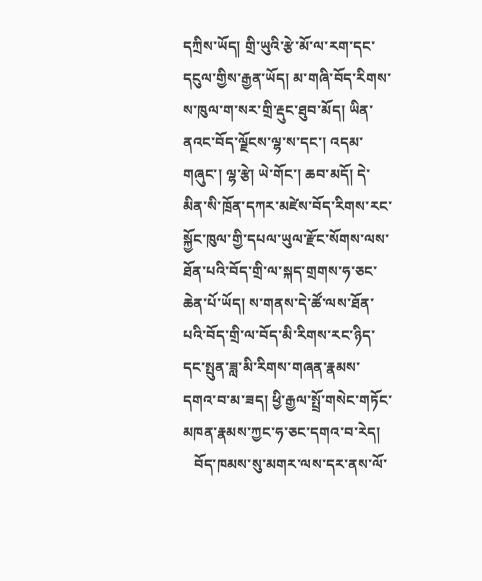དཀྲིས་ཡོད། གྲི་ཡུའི་རྩེ་མོ་ལ་རག་དང་དངུལ་གྱིས་རྒྱན་ཡོད། མ་གཞི་བོད་རིགས་ས་ཁུལ་ག་སར་གྲི་རྡུང་ཐུབ་མོད། ཡིན་ནའང་བོད་ལྗོངས་ལྷ་ས་དང་། འདམ་གཞུང་། ལྷ་རྩེ། ཡེ་གོང་། ཆབ་མདོ། དེ་མིན་སི་ཁྲོན་དཀར་མཛེས་བོད་རིགས་རང་སྐྱོང་ཁུལ་གྱི་དཔལ་ཡུལ་རྫོང་སོགས་ལས་ཐོན་པའི་བོད་གྲི་ལ་སྐད་གྲགས་ཧ་ཅང་ཆེན་པོ་ཡོད། ས་གནས་དེ་ཚོ་ལས་ཐོན་པའི་བོད་གྲི་ལ་བོད་མི་རིགས་རང་ཉིད་དང་སྤུན་ཟླ་མི་རིགས་གཞན་རྣམས་དགའ་བ་མ་ཟད། ཕྱི་རྒྱལ་སྤྲོ་གསེང་གཏོང་མཁན་རྣམས་ཀྱང་ཧ་ཅང་དགའ་བ་རེད།
   བོད་ཁམས་སུ་མགར་ལས་དར་ནས་ལོ་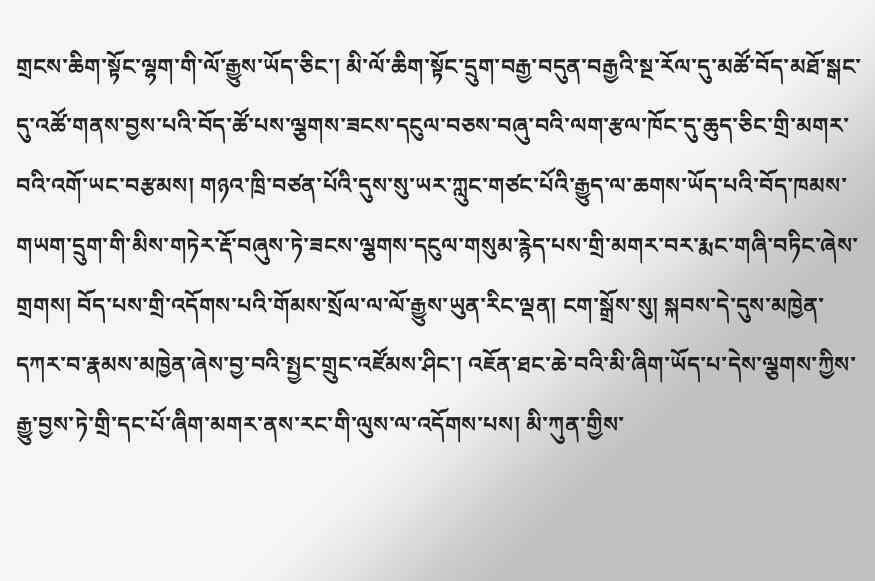གྲངས་ཆིག་སྟོང་ལྷག་གི་ལོ་རྒྱུས་ཡོད་ཅིང་། མི་ལོ་ཆིག་སྟོང་དྲུག་བརྒྱ་བདུན་བརྒྱའི་སྔ་རོལ་དུ་མཚོ་བོད་མཐོ་སྒང་དུ་འཚོ་གནས་བྱས་པའི་བོད་ཚོ་པས་ལྕགས་ཟངས་དངུལ་བཅས་བཞུ་བའི་ལག་རྩལ་ཁོང་དུ་ཆུད་ཅིང་གྲི་མགར་བའི་འགོ་ཡང་བརྩམས། གཉའ་ཁྲི་བཙན་པོའི་དུས་སུ་ཡར་ཀླུང་གཙང་པོའི་རྒྱུད་ལ་ཆགས་ཡོད་པའི་བོད་ཁམས་གཡག་དྲུག་གི་མིས་གཏེར་རྡོ་བཞུས་ཏེ་ཟངས་ལྕགས་དངུལ་གསུམ་རྙེད་པས་གྲི་མགར་བར་རྨང་གཞི་བཏིང་ཞེས་གྲགས། བོད་པས་གྲི་འདོགས་པའི་གོམས་སྲོལ་ལ་ལོ་རྒྱུས་ཡུན་རིང་ལྡན། ངག་སྒྲོས་སུ། སྐབས་དེ་དུས་མཁྱེན་དཀར་བ་རྣམས་མཁྱེན་ཞེས་བྱ་བའི་སྤྱང་གྲུང་འཛོམས་ཤིང་། འཇོན་ཐང་ཆེ་བའི་མི་ཞིག་ཡོད་པ་དེས་ལྕགས་ཀྱིས་རྒྱུ་བྱས་ཏེ་གྲི་དང་པོ་ཞིག་མགར་ནས་རང་གི་ལུས་ལ་འདོགས་པས། མི་ཀུན་གྱིས་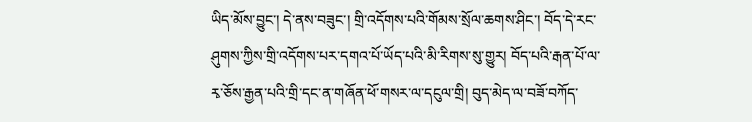ཡིད་མོས་བྱུང་། དེ་ནས་བཟུང་། གྲི་འདོགས་པའི་གོམས་སྲོལ་ཆགས་ཤིང་། བོད་དེ་རང་ཤུགས་ཀྱིས་གྲི་འདོགས་པར་དགའ་པོ་ཡོད་པའི་མི་རིགས་སུ་གྱུར། བོད་པའི་རྒན་པོ་ལ་རྭ་ཅོས་རྒྱན་པའི་གྲི་དང་ན་གཞོན་ཕོ་གསར་ལ་དངུལ་གྲི། བུད་མེད་ལ་བཟོ་བཀོད་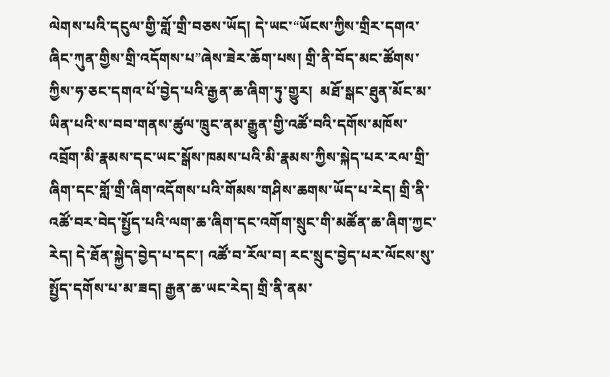ལེགས་པའི་དངུལ་གྱི་གློ་གྲི་བཅས་ཡོད། དེ་ཡང་“ཡོངས་ཀྱིས་གྲིར་དགའ་ཞིང་ཀུན་གྱིས་གྲི་འདོགས་པ”ཞེས་ཟེར་ཆོག་པས། གྲི་ནི་བོད་མང་ཚོགས་ཀྱིས་ཧ་ཅང་དགའ་པོ་བྱེད་པའི་རྒྱན་ཆ་ཞིག་ཏུ་གྱུར།  མཐོ་སྒང་ཐུན་མོང་མ་ཡིན་པའི་ས་བབ་གནས་ཚུལ་ཁྲུང་ནམ་རྒྱུན་གྱི་འཚོ་བའི་དགོས་མཁོས་འབྲོག་མི་རྣམས་དང་ཡང་སྒོས་ཁམས་པའི་མི་རྣམས་ཀྱིས་སྐེད་པར་རལ་གྲི་ཞིག་དང་གློ་གྲི་ཞིག་འདོགས་པའི་གོམས་གཤིས་ཆགས་ཡོད་པ་རེད། གྲི་ནི་འཚོ་བར་བེད་སྤྱོད་པའི་ལག་ཆ་ཞིག་དང་འགོག་སྲུང་གི་མཚོན་ཆ་ཞིག་ཀྱང་རེད། དེ་ཐོན་སྐྱེད་བྱེད་པ་དང་། འཚོ་བ་རོལ་བ། རང་སྲུང་བྱེད་པར་ལོངས་སུ་སྤྱོད་དགོས་པ་མ་ཟད། རྒྱན་ཆ་ཡང་རེད། གྲི་ནི་ནམ་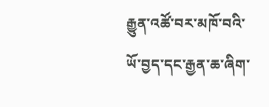རྒྱུན་འཚོ་བར་མཁོ་བའི་ཡོ་བྱད་དང་རྒྱན་ཆ་ཞིག་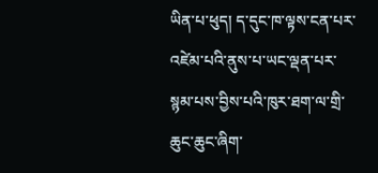ཡིན་པ་ཕུད། ད་དུང་ཁ་ལྟས་ངན་པར་འཛེམ་པའི་ནུས་པ་ཡང་ལྡན་པར་སྙམ་པས་བྱིས་པའི་ཁུར་ཐག་ལ་གྲི་ཆུང་ཆུང་ཞིག་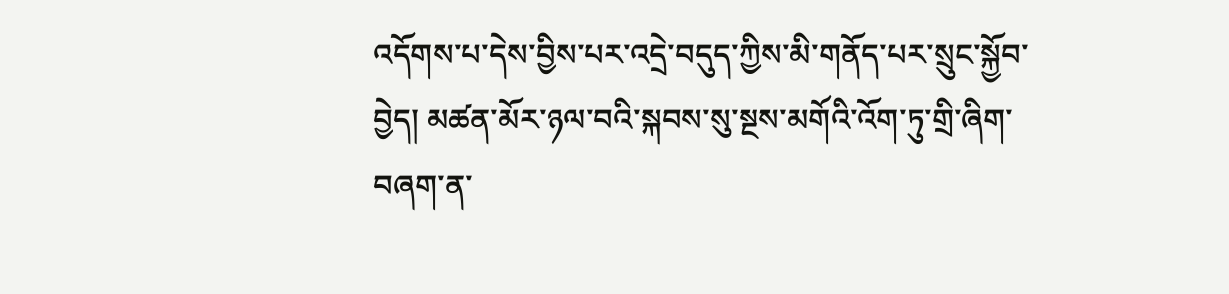འདོགས་པ་དེས་བྱིས་པར་འདྲེ་བདུད་ཀྱིས་མི་གནོད་པར་སྲུང་སྐྱོབ་བྱེད། མཚན་མོར་ཉལ་བའི་སྐབས་སུ་སྔས་མགོའི་འོག་ཏུ་གྲི་ཞིག་བཞག་ན་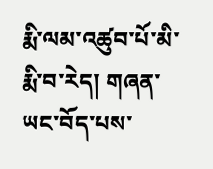རྨི་ལམ་འཚུབ་པོ་མི་རྨི་བ་རེད། གཞན་ཡང་བོད་པས་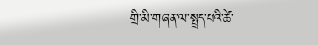གྲི་མི་གཞན་ལ་སྤྲད་པའི་ཚེ་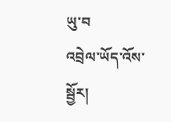ཡུ་བ
འབྲེལ་ཡོད་འོས་སྦྱོར།